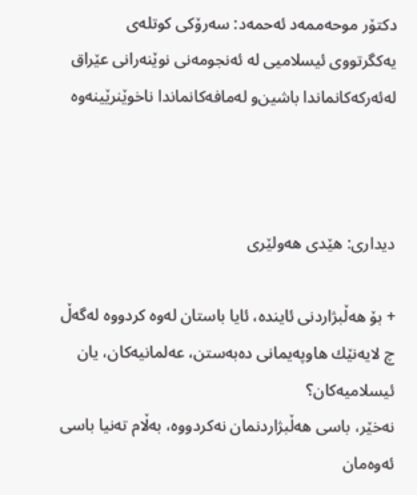دكتۆر موحه‌ممه‌د ئه‌حمه‌د: سه‌رۆكی‌ كوتله‌ی‌ یه‌كگرتووی‌ ئیسلامیی‌ له‌ ئه‌نجومه‌نی‌ نوێنه‌رانی‌ عێراق
له‌ئه‌ركه‌كانماندا باشین‌و له‌مافه‌كانماندا ناخوێنرێینه‌وه‌



دیداری‌: هێدی‌ هه‌ولێری‌

+ بۆ هه‌ڵبژاردنی‌ ئاینده‌، ئایا باستان له‌وه‌ كردووه‌ له‌گه‌ڵ‌ چ لایه‌نێك هاوپه‌یمانی‌ ده‌به‌ستن، عه‌لمانیه‌كان، یان ئیسلامیه‌كان؟
نه‌خێر، باسی‌ هه‌ڵبژاردنمان نه‌كردووه‌، به‌ڵام ته‌نیا باسی‌ ئه‌وه‌مان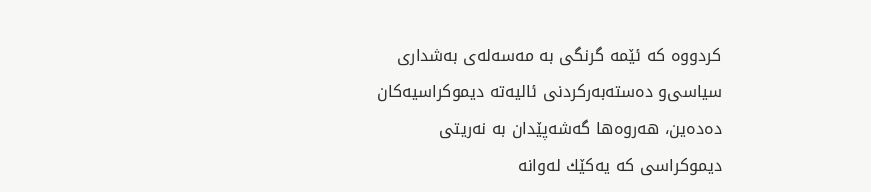كردووه‌ كه‌ ئێمه‌ گرنگی‌ به‌ مه‌سه‌له‌ی‌ به‌شداری‌ سیاسی‌‌و ده‌سته‌به‌ركردنی‌ ئالیه‌ته‌ دیموكراسیه‌كان ده‌ده‌ین، هه‌روه‌ها گه‌شه‌پێدان به‌ نه‌ریتی‌ دیموكراسی‌ كه‌ یه‌كێك له‌وانه‌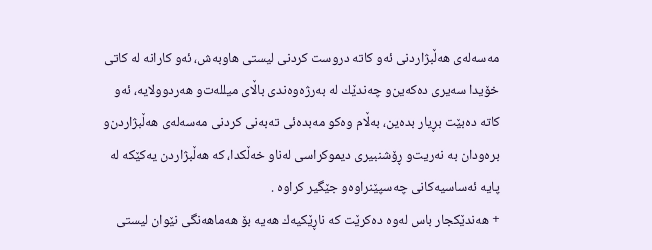مه‌سه‌له‌ی‌ هه‌ڵبژاردنی‌ ئه‌و كاته‌ دروست كردنی‌ لیستی‌ هاوبه‌ش، ئه‌و كارانه‌ له‌ كاتی‌ خۆیدا سه‌یری‌ ده‌كه‌ین‌و چه‌ندێك له‌ به‌رژه‌وه‌ندی‌ باڵای‌ میلله‌ت‌و هه‌ردوولایه‌، ئه‌و كاته‌ ده‌بێت بڕیار بده‌ین، به‌ڵام وه‌كو مه‌بده‌ئی‌ ته‌به‌نی‌ كردنی‌ مه‌سه‌له‌ی‌ هه‌ڵبژاردن‌و بره‌ودان به‌ نه‌ریت‌و ڕۆشنبیری‌ دیموكراسی‌ له‌ناو خه‌ڵكدا، كه‌ هه‌ڵبژاردن یه‌كێكه‌ له‌ پایه‌ ئه‌ساسیه‌كانی‌ چه‌سپێنراوه‌و جێگیر كراوه‌ .
+ هه‌ندێكجار باس له‌وه‌ ده‌كرێت كه‌ ناڕێكیه‌ك هه‌یه‌ بۆ هه‌ماهه‌نگی‌ نێوان لیستی‌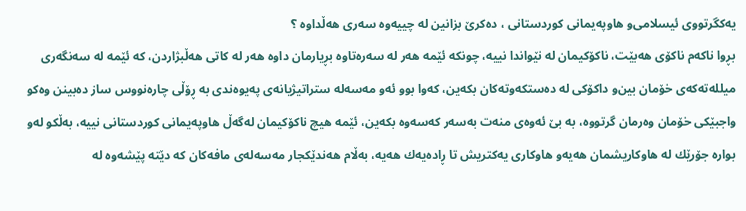یه‌كگرتووی‌ ئیسلامی‌‌و هاوپه‌یمانی‌ كوردستانی‌ ، ده‌كرێ بزانین له‌ چییه‌وه‌ سه‌ری‌ هه‌ڵداوه‌ ؟
بڕوا ناكه‌م ناكۆی‌ هه‌بێت، ناكۆكیمان له‌ نێواندا نییه‌، چونكه‌ ئێمه‌ هه‌ر له‌ سه‌ره‌تاوه‌ بڕیارمان داوه‌ هه‌ر له‌ كاتی‌ هه‌ڵبژاردن، كه‌ ئێمه‌ له‌ سه‌نگه‌ری‌ میلله‌ته‌كه‌ی‌ خۆمان بین‌و داكۆكی‌ له‌ ده‌ستكه‌وته‌كان بكه‌ین، كه‌وا بوو ئه‌و مه‌سه‌له‌ ستراتیژیانه‌ی‌ په‌یوه‌ندی‌ به‌ ڕۆڵی‌ چاره‌نووس ساز ده‌بینن وه‌كو واجبێكی‌ خۆمان وه‌رمان گرتووه‌، به‌ بێ ئه‌وه‌ی‌ منه‌ت به‌سه‌ر كه‌سه‌وه‌ بكه‌ین، ئێمه‌ هیچ ناكۆكیمان له‌گه‌ڵ‌ هاوپه‌یمانی‌ كوردستانی‌ نییه‌، به‌ڵكو له‌و بواره‌ جۆرێك له‌ هاوكاریشمان هه‌یه‌و هاوكاری‌ یه‌كتریش تا ڕاده‌یه‌ك هه‌یه‌، به‌ڵام هه‌ندێكجار مه‌سه‌له‌ی‌ مافه‌كان كه‌ دێته‌ پێشه‌وه‌ له‌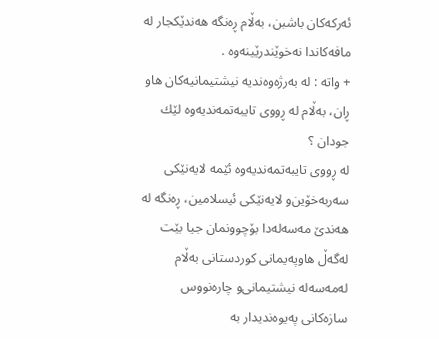ئه‌ركه‌كان باشبن، به‌ڵام ڕه‌نگه‌ هه‌ندێكجار له‌ مافه‌كاندا نه‌خوێندرێینه‌وه‌ .
+ واته‌ : له‌ به‌رژه‌وه‌ندیه‌ نیشتیمانیه‌كان هاو ڕان، به‌ڵام له‌ ڕووی‌ تایبه‌تمه‌ندیه‌وه‌ لێك جودان ؟
له‌ ڕووی‌ تایبه‌تمه‌ندیه‌وه‌ ئێمه‌ لایه‌نێكی‌ سه‌ربه‌خۆین‌و لایه‌نێكی‌ ئیسلامین، ڕه‌نگه‌ له‌ هه‌ندێ مه‌سه‌له‌دا بۆچوونمان جیا بێت له‌گه‌ڵ‌ هاوپه‌یمانی‌ كوردستانی‌ به‌ڵام له‌مه‌سه‌له‌ نیشتیمانی‌‌و چاره‌نووس سازه‌كانی‌ په‌یوه‌ندیدار به‌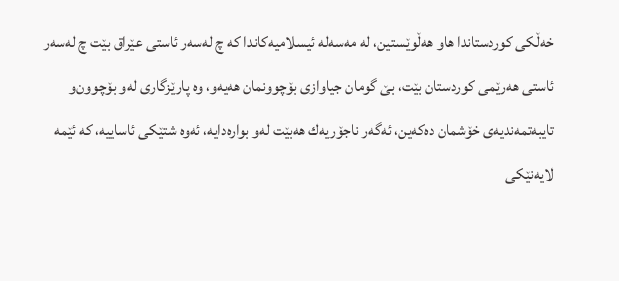خه‌ڵكی‌ كوردستاندا هاو هه‌ڵوێستین، له‌ مه‌سه‌له‌ ئیسلامیه‌كاندا كه‌ چ له‌سه‌ر ئاستی‌ عێراق بێت چ له‌سه‌ر ئاستی‌ هه‌رێمی‌ كوردستان بێت، بێ گومان جیاوازی‌ بۆچوونمان هه‌یه‌و، وه‌ پارێزگاری‌ له‌و بۆچوون‌و تایبه‌تمه‌ندیه‌ی‌ خۆشمان ده‌كه‌ین، ئه‌گه‌ر ناجۆریه‌ك هه‌بێت له‌و بواره‌دایه‌، ئه‌وه‌ شتێكی‌ ئاساییه‌، كه‌ ئێمه‌ لایه‌نێكی‌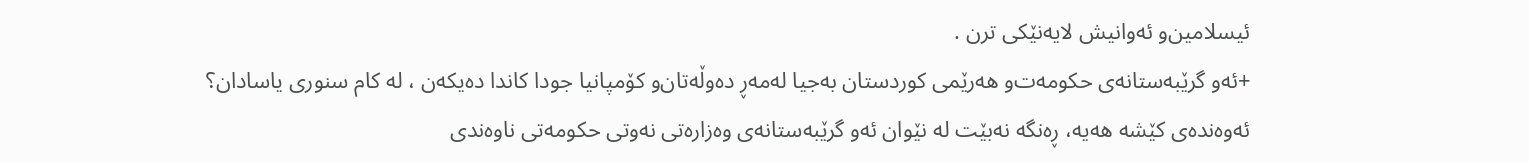ئیسلامین‌و ئه‌وانیش لایه‌نێكی‌ ترن .
+ئه‌و گرێبه‌ستانه‌ی‌ حكومه‌ت‌و هه‌رێمی‌ كوردستان به‌جیا له‌مه‌ڕ ده‌وڵه‌تان‌و كۆمپانیا جودا كاندا ده‌یكه‌ن ، له‌ كام سنوری‌ یاسادان؟
ئه‌وه‌نده‌ی‌ كێشه‌ هه‌یه‌، ڕه‌نگه‌ نه‌بێت له‌ نێوان ئه‌و گرێبه‌ستانه‌ی‌ وه‌زاره‌تی‌ نه‌وتی‌ حكومه‌تی‌ ناوه‌ندی‌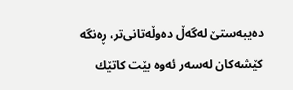ده‌یبه‌ستێ له‌گه‌ڵ‌ ده‌وڵه‌تانی‌تر، ڕه‌نگه‌ كێشه‌كان له‌سه‌ر ئه‌وه‌ بێت كاتێك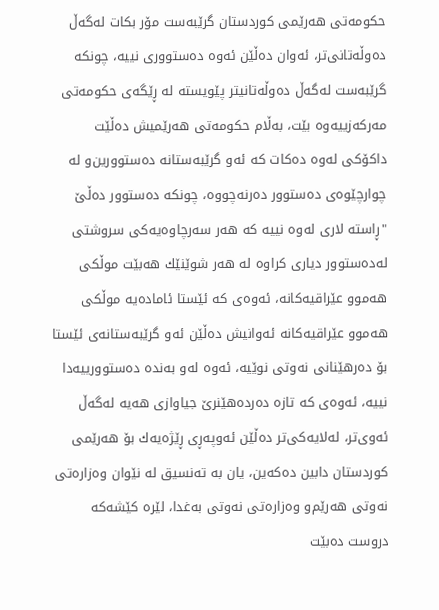حكومه‌تی‌ هه‌رێمی‌ كوردستان گرێبه‌ست مۆر بكات له‌گه‌ڵ‌ ده‌وڵه‌تانی‌تر، ئه‌وان ده‌ڵێن ئه‌وه‌ ده‌ستووری‌ نییه‌، چونكه‌ گرێبه‌ست له‌گه‌ڵ‌ ده‌وڵه‌تانیتر پێویسته‌ له‌ ڕێگه‌ی‌ حكومه‌تی‌ مه‌ركه‌زییه‌وه‌ بێت، به‌ڵام حكومه‌تی‌ هه‌رێمیش ده‌ڵێت داكۆكی‌ له‌وه‌ ده‌كات كه‌ ئه‌و گرێبه‌ستانه‌ ده‌ستوورین‌و له‌ چوارچێوه‌ی‌ ده‌ستوور ده‌رنه‌چووه‌، چونكه‌ ده‌ستوور ده‌ڵێ "ڕاسته‌ لاری‌ له‌وه‌ نییه‌ كه‌ هه‌ر سه‌رچاوه‌یه‌كی‌ سروشتی‌ له‌ده‌ستوور دیاری‌ كراوه‌ له‌ هه‌ر شوێنێك هه‌بێت موڵكی‌ هه‌موو عێراقیه‌كانه‌، ئه‌وه‌ی‌ كه‌ ئێستا ئاماده‌یه‌ موڵكی‌ هه‌موو عێراقیه‌كانه‌ ئه‌وانیش ده‌ڵێن ئه‌و گرێبه‌ستانه‌ی‌ ئێستا بۆ ده‌رهێنانی‌ نه‌وتی‌ نوێیه‌، ئه‌وه‌ له‌و به‌نده‌ ده‌ستوورییه‌دا نییه‌، ئه‌وه‌ی‌ كه‌ تازه‌ ده‌رده‌هێنرێ جیاوازی‌ هه‌یه‌ له‌گه‌ڵ‌ ئه‌وی‌تر، له‌لایه‌كی‌تر ده‌ڵێن ئه‌وپه‌ڕی‌ ڕێژه‌یه‌ك بۆ هه‌رێمی‌ كوردستان دابین ده‌كه‌ین، یان به‌ ته‌نسیق له‌ نێوان وه‌زاره‌تی‌ نه‌وتی‌ هه‌رێم‌و وه‌زاره‌تی‌ نه‌وتی‌ به‌غدا، لێره‌ كێشه‌كه‌ دروست ده‌بێت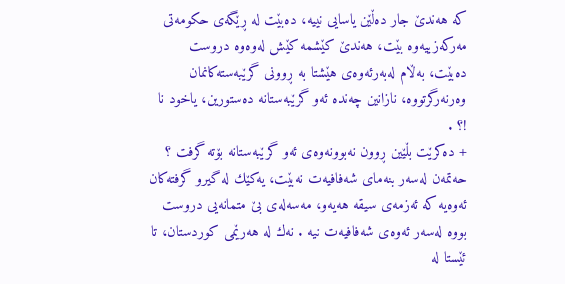كه‌ هه‌ندێ جار ده‌ڵێن یاسایی‌ نییه‌، ده‌بێت له‌ ڕێگه‌ی‌ حكومه‌تی‌ مه‌ركه‌زییه‌وه‌ بێت، هه‌ندێ كێشمه‌ كێش له‌وه‌وه‌ دروست ده‌بێت، به‌ڵام له‌به‌رئه‌وه‌ی‌ هێشتا به‌ ڕوونی‌ گرێبه‌سته‌كانمان وه‌رنه‌رگرتووه‌، نازانین چه‌نده‌ ئه‌و گرێبه‌ستانه‌ ده‌ستورین، یاخود نا !؟ .
+ ده‌كرێت بڵێین ڕوون نه‌بوونه‌وه‌ی‌ ئه‌و گرێبه‌ستانه‌ بۆته‌ گرفت ؟
حه‌تمه‌ن له‌سه‌ر بنه‌مای‌ شه‌فافیه‌ت نه‌بێت، یه‌كێك له‌ گیرو گرفته‌كان ئه‌وه‌یه‌ كه‌ ئه‌زمه‌ی‌ سیقه‌ هه‌یه‌و، مه‌سه‌له‌ی‌ بێ متمانه‌یی‌ دروست بووه‌ له‌سه‌ر ئه‌وه‌ی‌ شه‌فافیه‌ت نیه‌ . نه‌ك له‌ هه‌رێمی‌ كوردستان، تا ئێستا له‌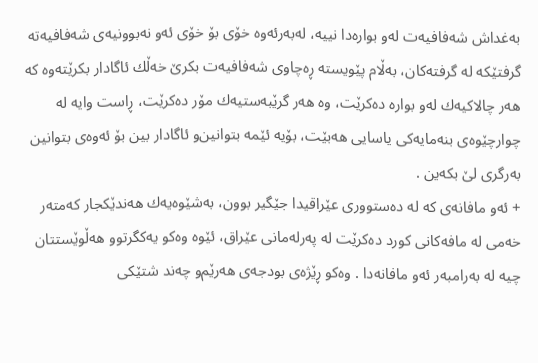به‌غداش شه‌فافیه‌ت له‌و بواره‌دا نییه‌، له‌به‌رئه‌وه‌ خۆی‌ بۆ خۆی‌ ئه‌و نه‌بوونیه‌ی‌ شه‌فافیه‌ته‌ گرفتێكه‌ له‌ گرفته‌كان، به‌ڵام پێویسته‌ ڕه‌چاوی‌ شه‌فافیه‌ت بكرێ خه‌ڵك ئاگادار بكرێته‌وه‌ كه‌ هه‌ر چالاكیه‌ك له‌و بواره‌ ده‌كرێت، وه‌ هه‌ر گرێبه‌ستیه‌ك مۆر ده‌كرێت، ڕاست وایه‌ له‌ چوارچێوه‌ی‌ بنه‌مایه‌كی‌ یاسایی‌ هه‌بێت، بۆیه‌ ئێمه‌ بتوانین‌و ئاگادار بین بۆ ئه‌وه‌ی‌ بتوانین به‌رگری‌ لێ بكه‌ین .
+ ئه‌و مافانه‌ی‌ كه‌ له‌ ده‌ستووری‌ عێراقیدا جێگیر بوون، به‌شێوه‌یه‌ك هه‌ندێكجار كه‌مته‌ر خه‌می‌ له‌ مافه‌كانی‌ كورد ده‌كرێت له‌ په‌رله‌مانی‌ عێراق، ئێوه‌ وه‌كو یه‌كگرتوو هه‌ڵوێستتان چیه‌ له‌ به‌رامبه‌ر ئه‌و مافانه‌دا . وه‌كو ڕێژه‌ی‌ بودجه‌ی‌ هه‌رێم‌و چه‌ند شتێكی‌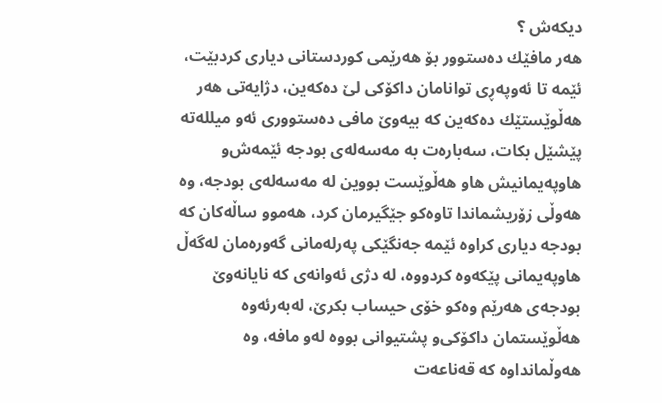دیكه‌ش ؟
هه‌ر مافێك ده‌ستوور بۆ هه‌رێمی‌ كوردستانی‌ دیاری‌ كردبێت، ئێمه‌ تا ئه‌وپه‌ڕی‌ توانامان داكۆكی‌ لێ ده‌كه‌ین، دژایه‌تی‌ هه‌ر هه‌ڵوێستێك ده‌كه‌ین كه‌ بیه‌وێ مافی‌ ده‌ستووری‌ ئه‌و میلله‌ته‌ پێشێل بكات، سه‌باره‌ت به‌ مه‌سه‌له‌ی‌ بودجه‌ ئێمه‌ش‌و هاوپه‌یمانیش هاو هه‌ڵوێست بووین له‌ مه‌سه‌له‌ی‌ بودجه‌، وه‌ هه‌وڵی‌ زۆریشماندا تاوه‌كو جێگیرمان كرد، هه‌موو ساڵه‌كان كه‌ بودجه‌ دیاری‌ كراوه‌ ئێمه‌ جه‌نگێكی‌ په‌رله‌مانی‌ گه‌وره‌مان له‌گه‌ڵ‌ هاوپه‌یمانی‌ پێكه‌وه‌ كردووه‌، له‌ دژی‌ ئه‌وانه‌ی‌ كه‌ نایانه‌وێ بودجه‌ی‌ هه‌رێم وه‌كو خۆی‌ حیساب بكرێ، له‌به‌رئه‌وه‌ هه‌ڵوێستمان داكۆكی‌‌و پشتیوانی‌ بووه‌ له‌و مافه‌، وه‌ هه‌وڵمانداوه‌ كه‌ قه‌ناعه‌ت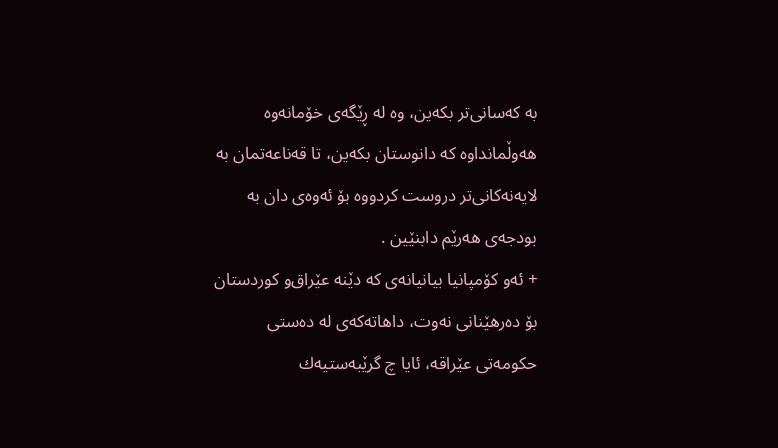به‌ كه‌سانی‌تر بكه‌ین، وه‌ له‌ ڕێگه‌ی‌ خۆمانه‌وه‌ هه‌وڵمانداوه‌ كه‌ دانوستان بكه‌ین، تا قه‌ناعه‌تمان به‌ لایه‌نه‌كانی‌تر دروست كردووه‌ بۆ ئه‌وه‌ی‌ دان به‌ بودجه‌ی‌ هه‌رێم دابنێین .
+ ئه‌و كۆمپانیا بیانیانه‌ی‌ كه‌ دێنه‌ عێراق‌و كوردستان بۆ ده‌رهێنانی‌ نه‌وت، داهاته‌كه‌ی‌ له‌ ده‌ستی‌ حكومه‌تی‌ عێراقه‌، ئایا چ گرێبه‌ستیه‌ك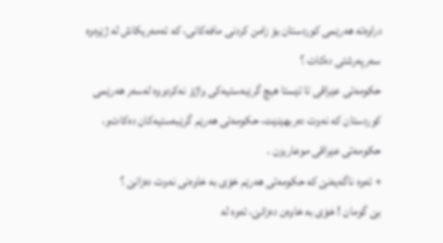دراوه‌ته‌ هه‌رێمی‌ كوردستان بۆ زامن كردنی‌ مافه‌كانی‌، كه‌ ئه‌مه‌ریكاش له‌ ژێره‌وه‌ سه‌رپه‌رشتی‌ ده‌كات ؟
حكومه‌تی‌ عێراقی‌ تا ئێستا هیچ گرێبه‌ستیه‌كی‌ واژۆ نه‌كردووه‌ له‌سه‌ر هه‌رێمی‌ كوردستان كه‌ نه‌وت ده‌ربهێنێت، حكومه‌تی‌ هه‌رێم گرێبه‌ستیه‌كان ده‌كات‌و، حكومه‌تی‌ عێراقی‌ موعاریزن .
+ ئه‌وه‌ ناگه‌یه‌نێ كه‌ حكومه‌تی‌ هه‌رێم خۆی‌ به‌ خاوه‌نی‌ نه‌وت ده‌زانێ ؟
بێ گومان ! خۆی‌ به‌ خاوه‌ن ده‌زانێ، ئه‌وه‌ له‌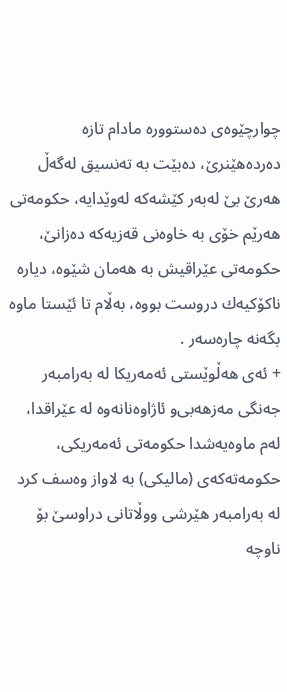چوارچێوه‌ی‌ ده‌ستووره‌ مادام تازه‌ ده‌رده‌هێنرێ، ده‌بێت به‌ ته‌نسیق له‌گه‌ڵ‌ هه‌رێ بێ له‌به‌ر كێشه‌كه‌ له‌وێدایه‌، حكومه‌تی‌ هه‌رێم خۆی‌ به‌ خاوه‌نی‌ قه‌زیه‌كه‌ ده‌زانێ، حكومه‌تی‌ عێراقیش به‌ هه‌مان شێوه‌، دیاره‌ ناكۆكیه‌ك دروست بووه‌، به‌ڵام تا ئێستا ماوه‌ بگه‌نه‌ چاره‌سه‌ر .
+ ئه‌ی‌ هه‌ڵوێستی‌ ئه‌مه‌ریكا له‌ به‌رامبه‌ر جه‌نگی‌ مه‌زهه‌بی‌‌و ئاژاوه‌نانه‌وه‌ له‌ عێراقدا، له‌م ماوه‌یه‌شدا حكومه‌تی‌ ئه‌مه‌ریكی‌، حكومه‌ته‌كه‌ی‌ (مالیكی‌) به‌ لاواز وه‌سف كرد له‌ به‌رامبه‌ر هێرشی‌ ووڵاتانی‌ دراوسێ بۆ ناوچه‌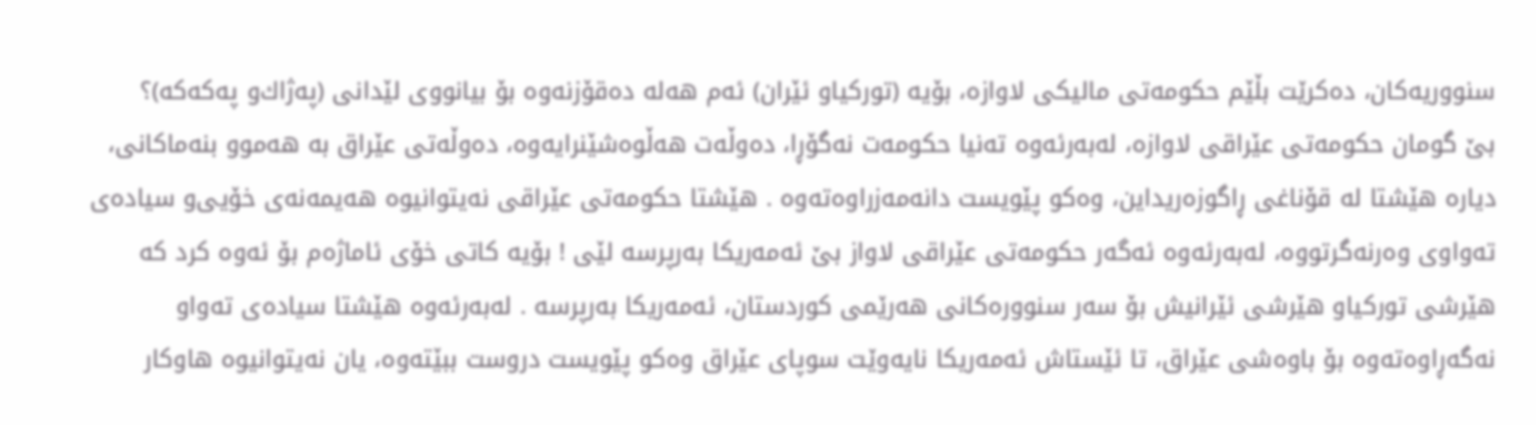سنووریه‌كان، ده‌كرێت بڵێم حكومه‌تی‌ مالیكی‌ لاوازه‌، بۆیه‌ (توركیاو ئێران) ئه‌م هه‌له‌ ده‌قۆزنه‌وه‌ بۆ بیانووی‌ لێدانی‌ (په‌ژاك‌و په‌كه‌كه‌)؟
بێ گومان حكومه‌تی‌ عێراقی‌ لاوازه‌، له‌به‌رئه‌وه‌ ته‌نیا حكومه‌ت نه‌گۆڕا، ده‌وڵه‌ت هه‌ڵوه‌شێنرایه‌وه‌، ده‌وڵه‌تی‌ عێراق به‌ هه‌موو بنه‌ماكانی‌، دیاره‌ هێشتا له‌ قۆناغی‌ ڕاگوزه‌ریداین، وه‌كو پێویست دانه‌مه‌زراوه‌ته‌وه‌ . هێشتا حكومه‌تی‌ عێراقی‌ نه‌یتوانیوه‌ هه‌یمه‌نه‌ی‌ خۆیی‌‌و سیاده‌ی‌ ته‌واوی‌ وه‌رنه‌گرتووه‌، له‌به‌رئه‌وه‌ ئه‌گه‌ر حكومه‌تی‌ عێراقی‌ لاواز بێ ئه‌مه‌ریكا به‌رپرسه‌ لێی‌ ! بۆیه‌ كاتی‌ خۆی‌ ئاماژه‌م بۆ ئه‌وه‌ كرد كه‌ هێرشی‌ توركیاو هێرشی‌ ئێرانیش بۆ سه‌ر سنووره‌كانی‌ هه‌رێمی‌ كوردستان، ئه‌مه‌ریكا به‌رپرسه‌ . له‌به‌رئه‌وه‌ هێشتا سیاده‌ی‌ ته‌واو نه‌گه‌ڕاوه‌ته‌وه‌ بۆ باوه‌شی‌ عێراق، تا ئێستاش ئه‌مه‌ریكا نایه‌وێت سوپای‌ عێراق وه‌كو پێویست دروست ببێته‌وه‌، یان نه‌یتوانیوه‌ هاوكار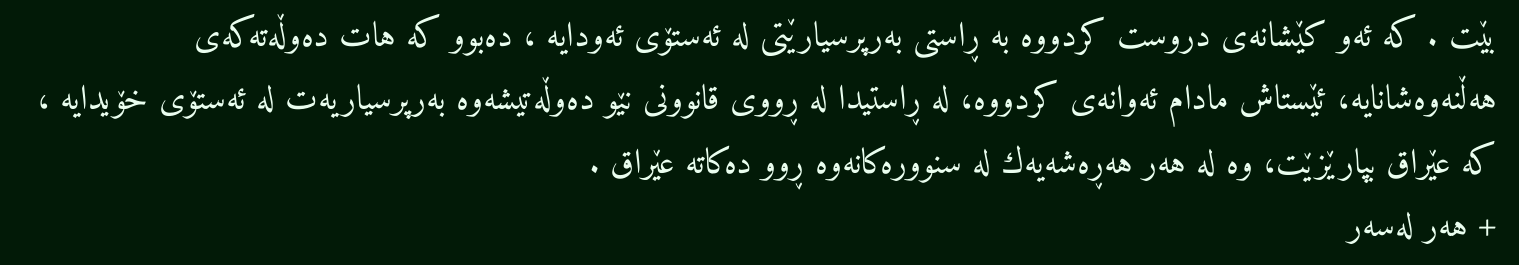بێت . كه‌ ئه‌و كێشانه‌ی‌ دروست كردووه‌ به‌ ڕاستی‌ به‌رپرسیارێتی‌ له‌ ئه‌ستۆی‌ ئه‌ودایه‌ ، ده‌بوو كه‌ هات ده‌وڵه‌ته‌كه‌ی‌ هه‌ڵنه‌وه‌شانایه‌، ئێستاش مادام ئه‌وانه‌ی‌ كردووه‌، له‌ ڕاستیدا له‌ ڕووی‌ قانوونی‌ نێو ده‌وڵه‌تیشه‌وه‌ به‌رپرسیاریه‌ت له‌ ئه‌ستۆی‌ خۆیدایه‌ ، كه‌ عێراق بپارێزێت، وه‌ له‌ هه‌ر هه‌ڕه‌شه‌یه‌ك له‌ سنووره‌كانه‌وه‌ ڕوو ده‌كاته‌ عێراق .
+ هه‌ر له‌سه‌ر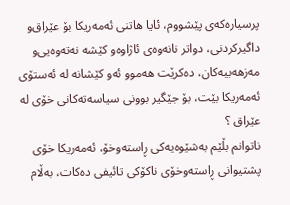پرسیاره‌كه‌ی‌ پێشووم، ئایا هاتنی‌ ئه‌مه‌ریكا بۆ عێراق‌و داگیركردنی‌، دواتر نانه‌وه‌ی‌ ئاژاوه‌و كێشه‌ نه‌ته‌وه‌یی‌‌و مه‌زهه‌بیه‌كان، ده‌كرێت هه‌موو ئه‌و كێشانه‌ له‌ ئه‌ستۆی‌ ئه‌مه‌ریكا بێت، بۆ جێگیر بوونی‌ سیاسه‌ته‌كانی‌ خۆی‌ له‌ عێراق ؟
ناتوانم بڵێم به‌شێوه‌یه‌كی‌ ڕاسته‌وخۆ، ئه‌مه‌ریكا خۆی‌ پشتیوانی‌ ڕاسته‌وخۆی‌ ناكۆكی‌ تائیفی‌ ده‌كات، به‌ڵام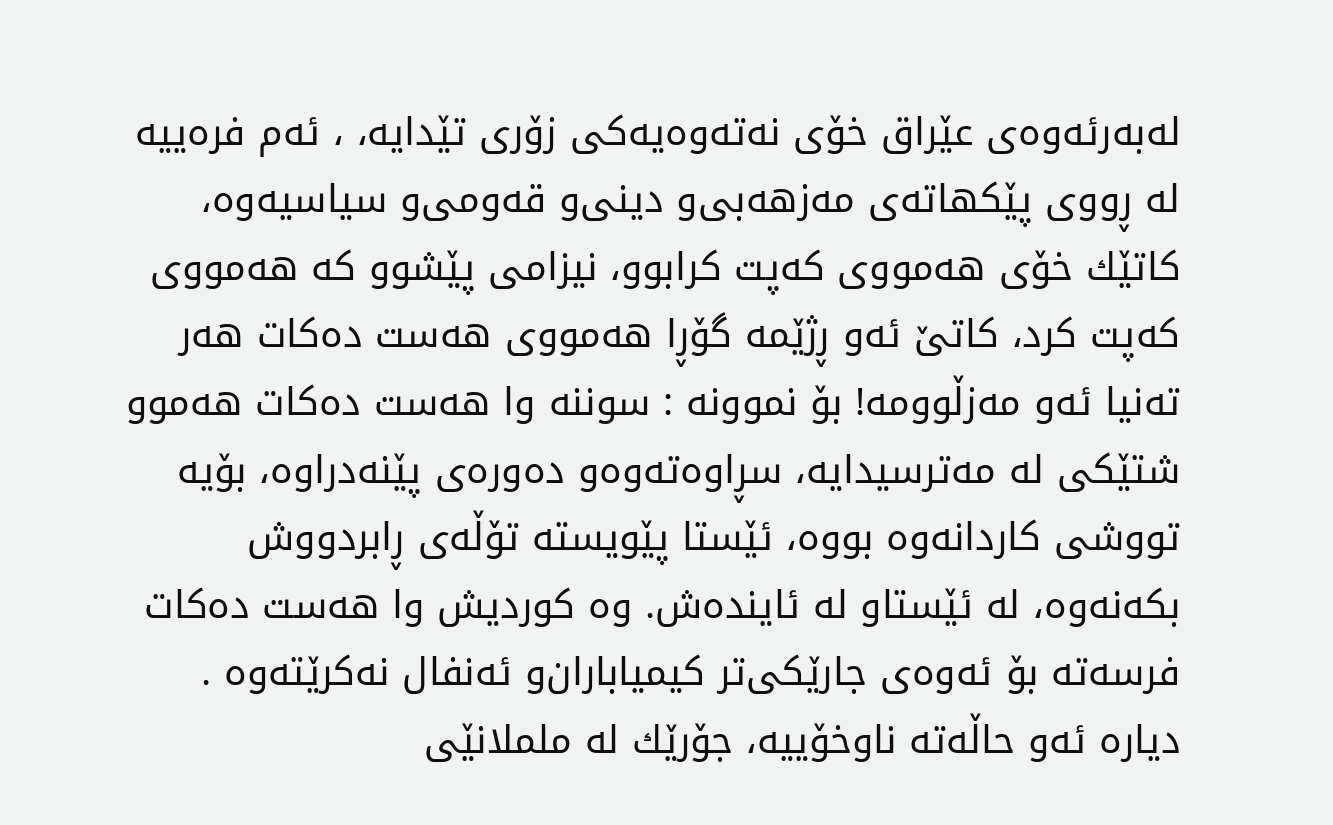له‌به‌رئه‌وه‌ی‌ عێراق خۆی‌ نه‌ته‌وه‌یه‌كی‌ زۆری‌ تێدایه‌، ، ئه‌م فره‌ییه‌ له‌ ڕووی‌ پێكهاته‌ی‌ مه‌زهه‌بی‌‌و دینی‌‌و قه‌ومی‌‌و سیاسیه‌وه‌، كاتێك خۆی‌ هه‌مووی‌ كه‌پت كرابوو، نیزامی‌ پێشوو كه‌ هه‌مووی‌ كه‌پت كرد، كاتێ ئه‌و ڕژێمه‌ گۆڕا هه‌مووی‌ هه‌ست ده‌كات هه‌ر ته‌نیا ئه‌و مه‌زڵوومه‌! بۆ نموونه‌ : سوننه‌ وا هه‌ست ده‌كات هه‌موو شتێكی‌ له‌ مه‌ترسیدایه‌، سڕاوه‌ته‌وه‌و ده‌وره‌ی‌ پێنه‌دراوه‌، بۆیه‌ تووشی‌ كاردانه‌وه‌ بووه‌، ئێستا پێویسته‌ تۆڵه‌ی‌ ڕابردووش بكه‌نه‌وه‌، له‌ ئێستاو له‌ ئاینده‌ش. وه‌ كوردیش وا هه‌ست ده‌كات فرسه‌ته‌ بۆ ئه‌وه‌ی‌ جارێكی‌تر كیمیاباران‌و ئه‌نفال نه‌كرێته‌وه‌ .
دیاره‌ ئه‌و حاڵه‌ته‌ ناوخۆییه‌، جۆرێك له‌ ململانێی‌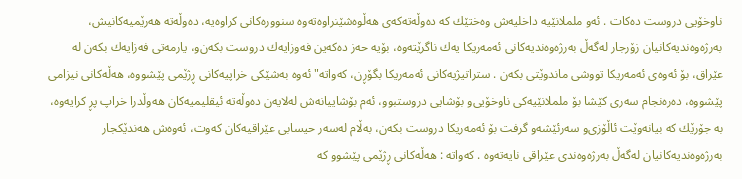ناوخۆیی‌ دروست ده‌كات . ئه‌و ململانێیه‌ داخلیه‌ش وه‌ختێك كه‌ ده‌وڵه‌ته‌كه‌ی‌ هه‌ڵوه‌شێنراوه‌ته‌وه‌ سنووره‌كانی‌ كراوه‌یه‌، ده‌وڵه‌ته‌ هه‌رێمیه‌كانیش، به‌رژه‌وه‌ندیه‌كانیان زۆرجار له‌گه‌ڵ‌ به‌رژه‌وه‌ندیه‌كانی‌ ئه‌مه‌ریكا یه‌ك ناگرێته‌وه‌، بۆیه‌ حه‌ز ده‌كه‌ین فه‌وزایه‌ك دروست بكه‌ن‌و، یارمه‌تی‌ فه‌زایه‌ك بكه‌ن له‌ عێراق، بۆ ئه‌وه‌ی‌ ئه‌مه‌ریكا تووشی‌ ماندوێتی‌ بكه‌ن . ستراتیژیه‌كانی‌ ئه‌مه‌ریكا بگۆڕن، كه‌واته‌" ئه‌وه‌ به‌شێكی‌ خراپیه‌كانی‌ ڕژێمی‌ پێشووه‌، هه‌ڵه‌كانی‌ نیزامی‌ پێشووه‌، ده‌ره‌نجام سه‌ری‌ كێشا بۆ ململانێیه‌كی‌ ناوخۆیی‌‌و بۆشایی‌ دروستبوو، ئه‌م بۆشاییانه‌ش له‌لایه‌ن ده‌وڵه‌ته‌ ئیقلیمیه‌كان هه‌وڵدرا خراپ پڕ كرایه‌وه‌، به‌ جۆرێك كه‌ بیانه‌وێت ئاڵۆزی‌‌و سه‌رئێشه‌و گرفت بۆ ئه‌مه‌ریكا دروست بكه‌ن، به‌ڵام له‌سه‌ر حیسابی‌ عێراقیه‌كان كه‌وت، ئه‌وه‌ش هه‌ندێكجار به‌رژه‌وه‌ندیه‌كانیان له‌گه‌ڵ‌ به‌رژه‌وه‌ندی‌ عێراقی‌ نایه‌ته‌وه‌ . كه‌واته‌ : هه‌ڵه‌كانی‌ ڕژێمی‌ پێشوو كه‌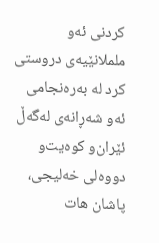كردنی‌ ئه‌و ململانێیه‌ی‌ دروستی‌ كرد له‌ به‌ره‌نجامی‌ ئه‌و شه‌ڕانه‌ی‌ له‌گه‌ڵ‌ ئێران‌و كوه‌یت‌و دووه‌لی‌ خه‌لیجی‌، پاشان هات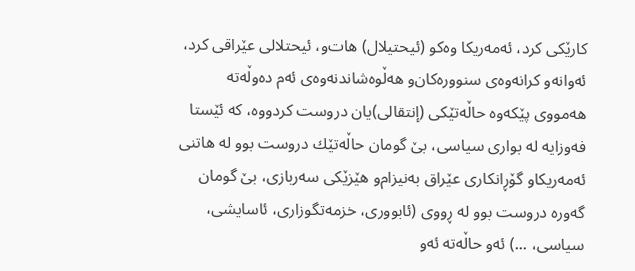كارێكی‌ كرد، ئه‌مه‌ریكا وه‌كو (ئیحتیلال) هات‌و، ئیحتلالی‌ عێراقی‌ كرد، ئه‌وانه‌و كرانه‌وه‌ی‌ سنووره‌كان‌و هه‌ڵوه‌شاندنه‌وه‌ی‌ ئه‌م ده‌وڵه‌ته‌ هه‌مووی‌ پێكه‌وه‌ حاڵه‌تێكی‌ (إنتقالی‌)یان دروست كردووه‌، كه‌ ئێستا فه‌وزایه‌ له‌ بواری‌ سیاسی‌، بێ گومان حاڵه‌تێك دروست بوو له‌ هاتنی‌ ئه‌مه‌ریكاو گۆڕانكاری‌ عێراق به‌نیزام‌و هێزێكی‌ سه‌ربازی‌، بێ گومان
گه‌وره‌ دروست بوو له‌ ڕووی‌ (ئابووری‌، خزمه‌تگوزاری‌، ئاسایشی‌، سیاسی‌، ...) ئه‌و حاڵه‌ته‌ ئه‌و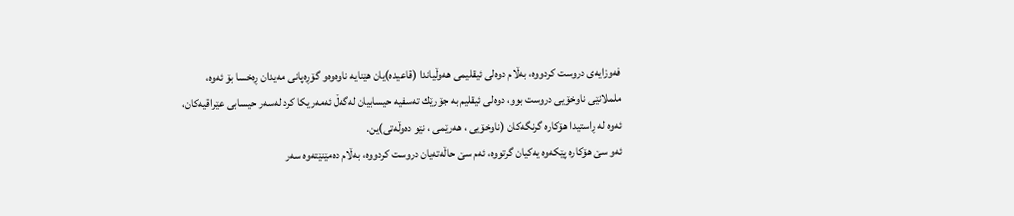فه‌وزایه‌ی‌ دروست كردووه‌، به‌ڵام دوه‌لی‌ ئیقلیمی‌ هه‌وڵیاندا (قاعیده‌)یان هێنایه‌ ناوه‌وه‌‌و گۆڕه‌پانی‌ مه‌یدان ڕه‌خسا بۆ ئه‌وه‌، ململانێی‌ ناوخۆیی‌ دروست بوو، دوه‌لی‌ ئیقلیم به‌ جۆرێك ته‌سفیه‌ حیسابیان له‌گه‌ڵ‌ ئه‌مه‌ریكا كرد له‌سه‌ر حیسابی‌ عێراقیه‌كان، ئه‌وه‌ له‌ ڕاستیدا هۆكاره‌ گرنگه‌كان (ناوخۆیی‌ ، هه‌رێمی‌ ، نێو ده‌وڵه‌تی‌)ین.
ئه‌و سێ هۆكاره‌ پێكه‌وه‌ یه‌كیان گرتووه‌، ئه‌م سێ حاڵه‌ته‌یان دروست كردووه‌، به‌ڵام ده‌مێنێته‌وه‌ سه‌ر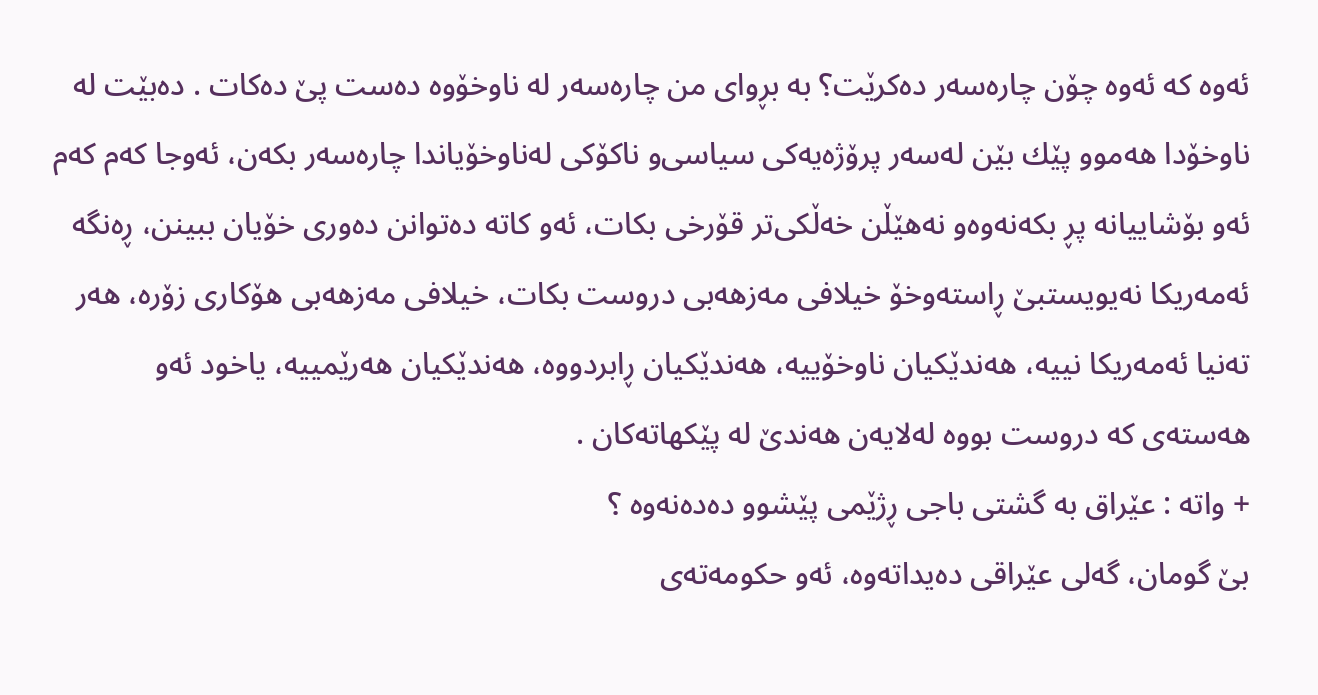ئه‌وه‌ كه‌ ئه‌وه‌ چۆن چاره‌سه‌ر ده‌كرێت؟ به‌ بڕوای‌ من چاره‌سه‌ر له‌ ناوخۆوه‌ ده‌ست پێ ده‌كات . ده‌بێت له‌ ناوخۆدا هه‌موو پێك بێن له‌سه‌ر پرۆژه‌یه‌كی‌ سیاسی‌‌و ناكۆكی‌ له‌ناوخۆیاندا چاره‌سه‌ر بكه‌ن، ئه‌وجا كه‌م كه‌م ئه‌و بۆشاییانه‌ پڕ بكه‌نه‌وه‌‌و نه‌هێڵن خه‌ڵكی‌تر قۆرخی‌ بكات، ئه‌و كاته‌ ده‌توانن ده‌وری‌ خۆیان ببینن، ڕه‌نگه‌ ئه‌مه‌ریكا نه‌یویستبێ ڕاسته‌وخۆ خیلافی‌ مه‌زهه‌بی‌ دروست بكات، خیلافی‌ مه‌زهه‌بی‌ هۆكاری‌ زۆره‌، هه‌ر ته‌نیا ئه‌مه‌ریكا نییه‌، هه‌ندێكیان ناوخۆییه‌، هه‌ندێكیان ڕابردووه‌، هه‌ندێكیان هه‌رێمییه‌، یاخود ئه‌و هه‌سته‌ی‌ كه‌ دروست بووه‌ له‌لایه‌ن هه‌ندێ له‌ پێكهاته‌كان .
+ واته‌ : عێراق به‌ گشتی‌ باجی‌ ڕژێمی‌ پێشوو ده‌ده‌نه‌وه‌ ؟
بێ گومان، گه‌لی‌ عێراقی‌ ده‌یداته‌وه‌، ئه‌و حكومه‌ته‌ی‌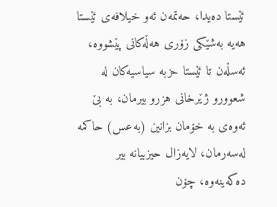ئێستا ده‌یدا، حه‌تمه‌ن ئه‌و خیلافه‌ی‌ ئێستا هه‌یه‌ به‌شێكی‌ زۆری‌ هه‌ڵه‌كانی‌ پێشووه‌، ئه‌سڵه‌ن تا ئێستا حزبه‌ سیاسیه‌كان له‌ شعوورو ژێرخانی‌ هزرو بیرمان، به‌ بێ ئه‌وه‌ی‌ به‌ خۆمان بزانین (به‌عس) حاكمه‌ له‌سه‌رمان، لایه‌زال حیزبیانه‌ بیر ده‌كه‌ینه‌وه‌، چۆن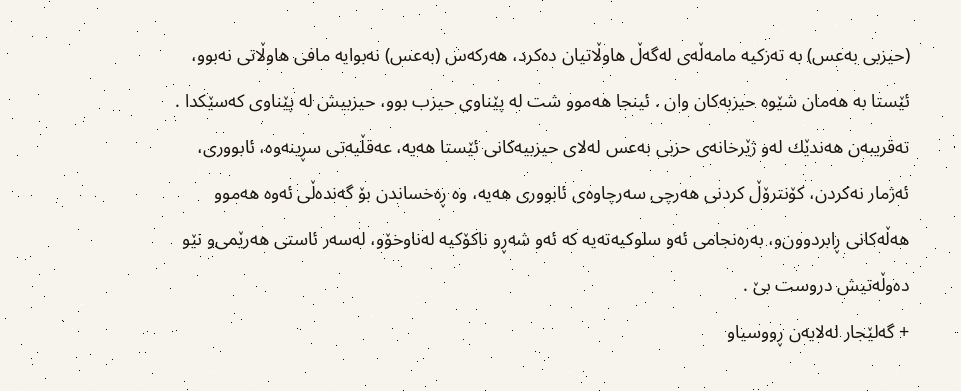(حیزبی‌ به‌عس) به‌ ته‌زكیه‌ مامه‌ڵه‌ی‌ له‌گه‌ڵ‌ هاوڵاتیان ده‌كرد، هه‌ركه‌س (به‌عس) نه‌بوایه‌ مافی‌ هاوڵاتی‌ نه‌بوو، ئێستا به‌ هه‌مان شێوه‌ حیزبه‌كان وان . ئینجا هه‌موو شت له‌ پێناوی‌ حیزب بوو، حیزبیش له‌ پێناوی‌ كه‌سێكدا . ته‌قریبه‌ن هه‌ندێك له‌و ژێرخانه‌ی‌ حزبی‌ به‌عس له‌لای‌ حیزبیه‌كانی ئێستا هه‌یه‌، عه‌قڵیه‌تی‌ سڕینه‌وه‌، ئابووری‌، ئه‌ژمار نه‌كردن، كۆنترۆڵ‌ كردنی‌ هه‌رچی‌ سه‌رچاوه‌ی‌ ئابووری‌ هه‌یه‌، وه‌ ڕه‌خساندن بۆ گه‌نده‌ڵی‌ ئه‌وه‌ هه‌موو هه‌ڵه‌كانی‌ ڕابردوون‌و، به‌ره‌نجامی‌ ئه‌و سلوكیه‌ته‌یه‌ كه‌ ئه‌و شه‌ڕو ناكۆكیه‌ له‌ناوخۆو، له‌سه‌ر ئاستی‌ هه‌رێمی‌‌و نێو ده‌وڵه‌تیش دروست بێ .
+ گه‌لێجار له‌لایه‌ن ڕووسیاو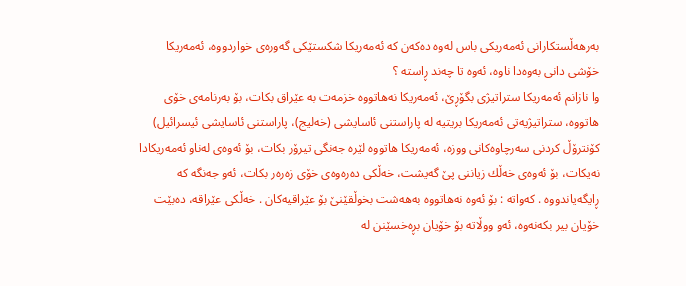به‌رهه‌ڵستكارانی‌ ئه‌مه‌ریكی‌ باس له‌وه‌ ده‌كه‌ن كه‌ ئه‌مه‌ریكا شكستێكی‌ گه‌وره‌ی‌ خواردووه‌، ئه‌مه‌ریكا خۆشی‌ دانی‌ به‌وه‌دا ناوه‌، ئه‌وه‌ تا چه‌ند ڕاسته‌ ؟
وا نازانم ئه‌مه‌ریكا ستراتیژی‌ بگۆڕێ، ئه‌مه‌ریكا نه‌هاتووه‌ خزمه‌ت به‌ عێراق بكات، بۆ به‌رنامه‌ی‌ خۆی‌ هاتووه‌، ستراتیژیه‌تی‌ ئه‌مه‌ریكا بریتیه‌ له‌ پاراستنی‌ ئاسایشی‌ (خه‌لیج)، پاراستنی‌ ئاسایشی‌ ئیسرائیل) كۆنترۆڵ‌ كردنی‌ سه‌رچاوه‌كانی‌ ووزه‌، ئه‌مه‌ریكا هاتووه‌ لێره‌ جه‌نگی‌ تیرۆر بكات، بۆ ئه‌وه‌ی‌ له‌ناو ئه‌مه‌ریكادا نه‌یكات، بۆ ئه‌وه‌ی‌ خه‌ڵك زیاننی‌ پێ گه‌یشت، خه‌ڵكی‌ ده‌ره‌وه‌ی‌ خۆی‌ زه‌ره‌ر بكات، ئه‌و جه‌نگه‌ كه‌ ڕایگه‌یاندووه‌ . كه‌واته‌ : بۆ ئه‌وه‌ نه‌هاتووه‌ به‌هه‌شت بخوڵقێنێ بۆ عێراقیه‌كان . خه‌ڵكی‌ عێراقه‌، ده‌بێت خۆیان بیر بكه‌نه‌وه‌، ئه‌و ووڵاته‌ بۆ خۆیان بڕه‌خسێنن له‌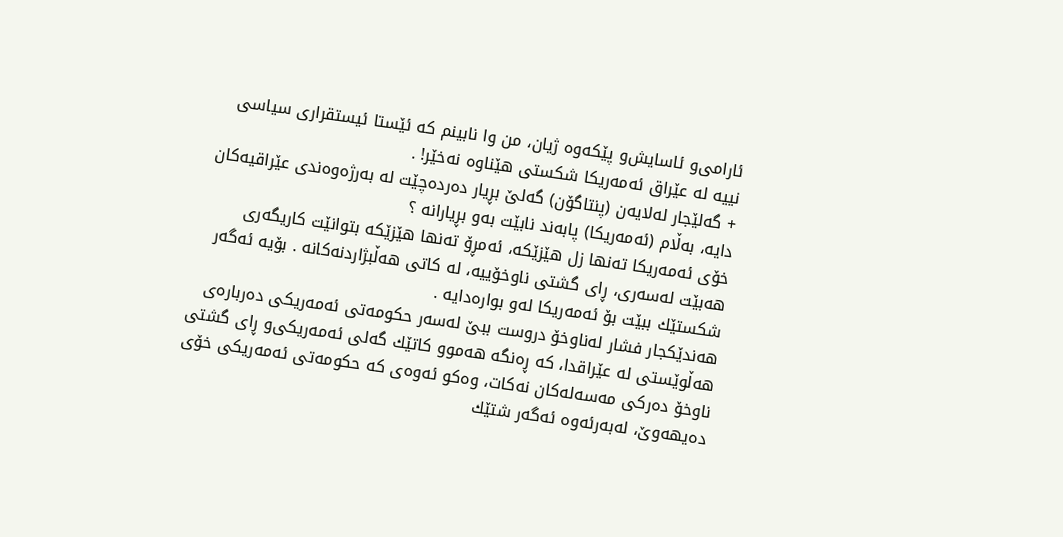ئارامی‌‌و ئاسایش‌و پێكه‌وه‌ ژیان، من وا نابینم كه‌ ئێستا ئیستقراری‌ سیاسی‌ نییه‌ له‌ عێراق ئه‌مه‌ریكا شكستی‌ هێناوه‌ نه‌خێر! .
+ گه‌لێجار له‌لایه‌ن (پنتاگۆن) گه‌لێ بڕیار ده‌رده‌چێت له‌ به‌رژه‌وه‌ندی‌ عێراقیه‌كان دایه‌، به‌ڵام (ئه‌مه‌ریكا) پابه‌ند نابێت به‌و بڕیارانه‌ ؟
خۆی‌ ئه‌مه‌ریكا ته‌نها زل هێزێكه‌، ئه‌مڕۆ ته‌نها هێزێكه‌ بتوانێت كاریگه‌ری‌ هه‌بێت له‌سه‌ری‌، ڕای‌ گشتی‌ ناوخۆییه‌، له‌ كاتی‌ هه‌ڵبژاردنه‌كانه‌ . بۆیه‌ ئه‌گه‌ر شكستێك ببێت بۆ ئه‌مه‌ریكا له‌و بواره‌دایه‌ .
هه‌ندێكجار فشار له‌ناوخۆ دروست ببێ له‌سه‌ر حكومه‌تی‌ ئه‌مه‌ریكی‌ ده‌رباره‌ی‌ هه‌ڵوێستی‌ له‌ عێراقدا، كه‌ ڕه‌نگه‌ هه‌موو كاتێك گه‌لی‌ ئه‌مه‌ریكی‌‌و ڕای‌ گشتی‌ ناوخۆ ده‌ركی‌ مه‌سه‌له‌كان نه‌كات، وه‌كو ئه‌وه‌ی‌ كه‌ حكومه‌تی‌ ئه‌مه‌ریكی‌ خۆی‌ ده‌یهه‌وێ، له‌به‌رئه‌وه‌ ئه‌گه‌ر شتێك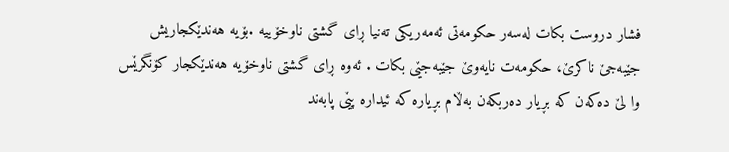فشار دروست بكات له‌سه‌ر حكومه‌تی‌ ئه‌مه‌ریكی‌ ته‌نیا ڕای‌ گشتی‌ ناوخۆییه‌ .بۆیه‌ هه‌ندێكجاریش جێبه‌جێ ناكرێ، حكومه‌ت نایه‌وێ جێبه‌جێی‌ بكات . ئه‌وه‌ ڕای‌ گشتی‌ ناوخۆیه‌ هه‌ندێكجار كۆنگرێس وا لێ ده‌كه‌ن كه‌ بڕیار ده‌ربكه‌ن به‌ڵام بڕیاره‌ كه‌ ئیداره‌ پێی‌ پابه‌ند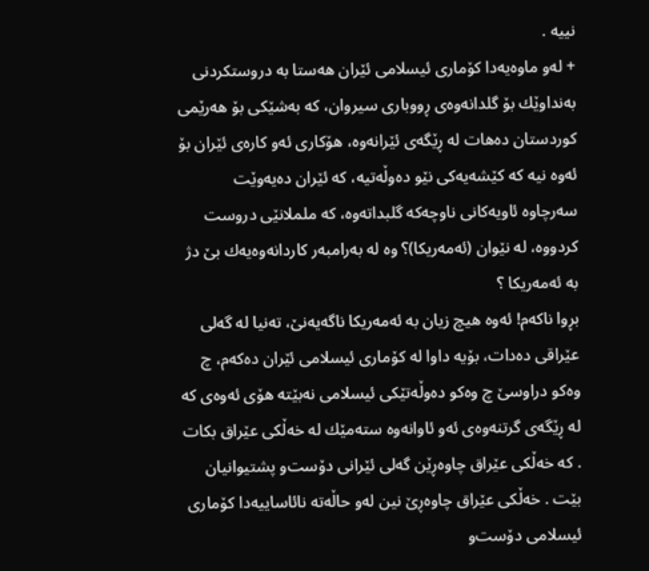نییه‌ .
+ له‌و ماوه‌یه‌دا كۆماری‌ ئیسلامی‌ ئێران هه‌ستا به‌ دروستكردنی‌ به‌نداوێك بۆ گلدانه‌وه‌ی‌ ڕووباری‌ سیروان، كه‌ به‌شێكی‌ بۆ هه‌رێمی‌ كوردستان ده‌هات له‌ ڕێگه‌ی‌ ئێرانه‌وه‌، هۆكاری‌ ئه‌و كاره‌ی‌ ئێران بۆ ئه‌وه‌ نیه‌ كه‌ كێشه‌یه‌كی‌ نێو ده‌وڵه‌تیه‌، كه‌ ئێران ده‌یه‌وێت سه‌رچاوه‌ ئاویه‌كانی‌ ناوچه‌كه‌ گلبداته‌وه‌، كه‌ ململانێی‌ دروست كردووه‌، له‌ نێوان (ئه‌مه‌ریكا)؟ وه‌ له‌ به‌رامبه‌ر كاردانه‌وه‌یه‌ك بێ دژ به‌ ئه‌مه‌ریكا ؟
بڕوا ناكه‌م! ئه‌وه‌ هیچ زیان به‌ ئه‌مه‌ریكا ناگه‌یه‌نێ، ته‌نیا له‌ گه‌لی‌ عێراقی‌ ده‌دات، بۆیه‌ داوا له‌ كۆماری‌ ئیسلامی‌ ئێران ده‌كه‌م، چ وه‌كو دراوسێ چ وه‌كو ده‌وڵه‌تێكی‌ ئیسلامی‌ نه‌بێته‌ هۆی‌ ئه‌وه‌ی‌ كه‌ له‌ ڕێگه‌ی‌ گرتنه‌وه‌ی‌ ئه‌و ئاوانه‌وه‌ سته‌مێك له‌ خه‌ڵكی‌ عێراق بكات . كه‌ خه‌ڵكی‌ عێراق چاوه‌ڕێن گه‌لی‌ ئێرانی‌ دۆست‌و پشتیوانیان بێت . خه‌ڵكی‌ عێراق چاوه‌ڕێ نین له‌و حاڵه‌ته‌ نائاساییه‌دا كۆماری‌ ئیسلامی‌ دۆست‌و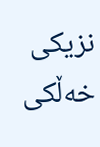نزیكی‌ خه‌ڵكی‌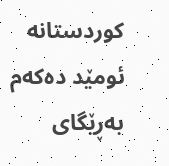كوردستانه‌ ئومێد ده‌كه‌م به‌ڕێگای‌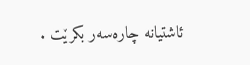ئاشتیانه‌ چاره‌سه‌ر بكرێت .